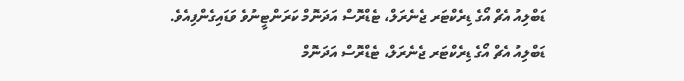ޑަބްލިއު އެޗް އޯގެ ޑިރެކްޓަރ ޖެނެރަލް، ޓެޑްރޮސް އަދަނޮމް ކަރަންޓީނުވެ ވަޑައިގެންފިއެވެ.
ޑަބްލިއު އެޗް އޯގެ ޑިރެކްޓަރ ޖެނެރަލް، ޓެޑްރޮސް އަދަނޮމް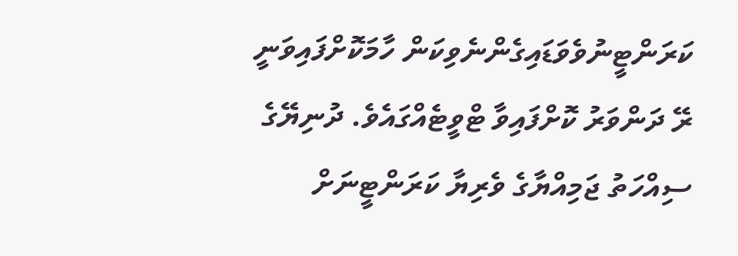ކަރަންޓީނުވެވަޑައިގެންނެވިކަން ހާމަކޮށްފައިވަނީ ރޭ ދަންވަރު ކޮށްފައިވާ ޓްވީޓެއްގައެވެ. ދުނިޔޭގެ ސިއްހަތު ޖަމިއްޔާގެ ވެރިޔާ ކަރަންޓީނަށް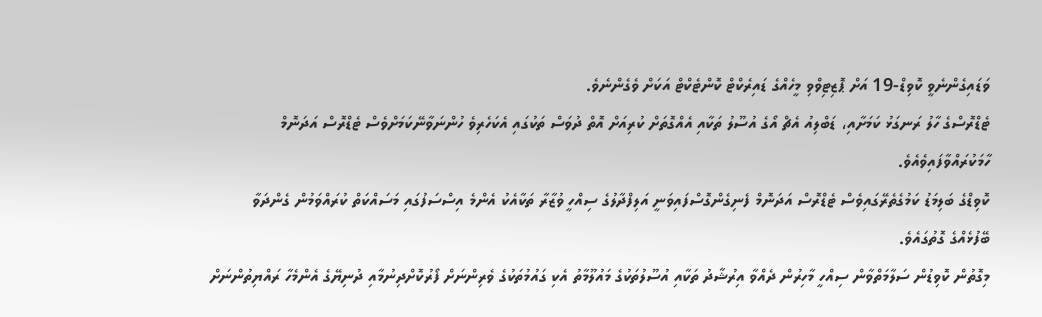ވަޑައިގެންނެވީ ކޮވިޑް-19 އަށް ޕޮޒިޓިވްވި މީހެއްގެ ޑައިރެކްޓް ކޮންޓެކްޓް އަކަށް ވެގެންނެވެ.
ޓެޑްރޮސްގެ ހާލު ރަނގަޅު ކަމަށާއި، ޑަބްލިއު އެޗް އޯގެ އުސޫލު ތަކާއި އެއްގޮތަށް ކުރިއަށް އޮތް ދުވަސް ތަކުގައި އެކަހެރިވެ ހުންނަވާނޭކަމަށްވެސް ޓެޑްރޮސް އަދަނޮމް ހާމަކުރައްވާފައިވެއެވެ.
ކޮވިޑްގެ ބަލިމަޑު ކަމުގެތެރޭގައިވެސް ޓެޑްރޮސް އަދަނޮމް ފެނިގެންގޮސްފައިވަނީ އަލިފްދާލުގެ ސިއްހީ ވުޒާރާ ތަކާއެކު އެންމެ އިސްސަފުގައި މަސައްކަތް ކުރައްވަމުން ގެންދަވާ ބޭފުޅެއްގެ ގޮތުގައެވެ.
މިގޮތުން ކޮވިޑުން ސަލާމަތްވާން ސިއްހީ މާހިރުން ދެއްވާ އިރުޝާދު ތަކާއި އުސޫލުތަކުގެ މައުލޫމާތު އެކި ގައުމުތަކުގެ ވެރިންނަށް ފޯރުކޮށްދިނުމާއި ދުނިޔޭގެ އެންމެހާ ރައްޔިތުންނަށް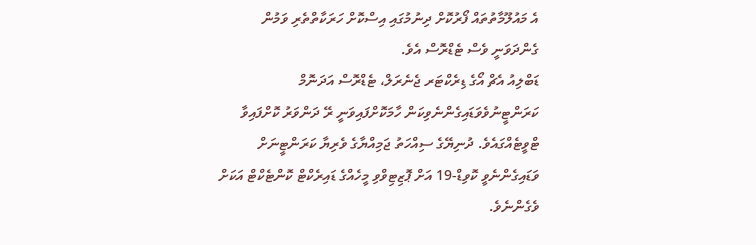އެ މައުލޫމާތުތައް ފޯރުކޮށް ދިނުމުގައި އިސްކޮށް ހަރަކާތްތެރި ވަމުން ގެންދަވަނީ ވެސް ޓެޑްރޮސް އެވެ.
ޑަބްލިއު އެޗް އޯގެ ޑިރެކްޓަރ ޖެނެރަލް، ޓެޑްރޮސް އަދަނޮމް ކަރަންޓީނުވެވަޑައިގެންނެވިކަން ހާމަކޮށްފައިވަނީ ރޭ ދަންވަރު ކޮށްފައިވާ ޓްވީޓެއްގައެވެ. ދުނިޔޭގެ ސިއްހަތު ޖަމިއްޔާގެ ވެރިޔާ ކަރަންޓީނަށް ވަޑައިގެންނެވީ ކޮވިޑް-19 އަށް ޕޮޒިޓިވްވި މީހެއްގެ ޑައިރެކްޓް ކޮންޓެކްޓް އަކަށް ވެގެންނެވެ.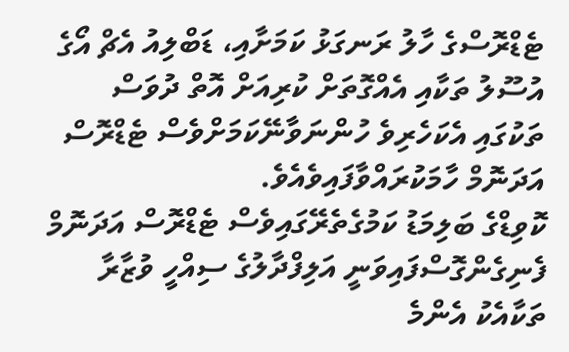ޓެޑްރޮސްގެ ހާލު ރަނގަޅު ކަމަށާއި، ޑަބްލިއު އެޗް އޯގެ އުސޫލު ތަކާއި އެއްގޮތަށް ކުރިއަށް އޮތް ދުވަސް ތަކުގައި އެކަހެރިވެ ހުންނަވާނޭކަމަށްވެސް ޓެޑްރޮސް އަދަނޮމް ހާމަކުރައްވާފައިވެއެވެ.
ކޮވިޑްގެ ބަލިމަޑު ކަމުގެތެރޭގައިވެސް ޓެޑްރޮސް އަދަނޮމް ފެނިގެންގޮސްފައިވަނީ އަލިފްދާލުގެ ސިއްހީ ވުޒާރާ ތަކާއެކު އެންމެ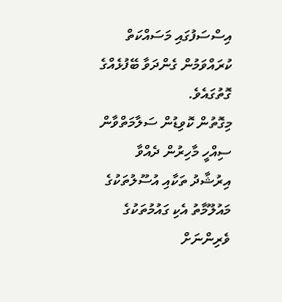އިސްސަފުގައި މަސައްކަތް ކުރައްވަމުން ގެންދަވާ ބޭފުޅެއްގެ ގޮތުގައެވެ.
މިގޮތުން ކޮވިޑުން ސަލާމަތްވާން ސިއްހީ މާހިރުން ދެއްވާ އިރުޝާދު ތަކާއި އުސޫލުތަކުގެ މައުލޫމާތު އެކި ގައުމުތަކުގެ ވެރިންނަށް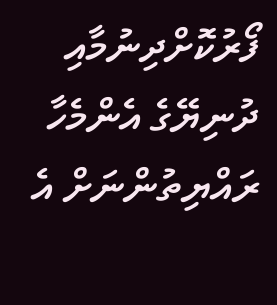ފޯރުކޮށްދިނުމާއި ދުނިޔޭގެ އެންމެހާ ރައްޔިތުންނަށް އެ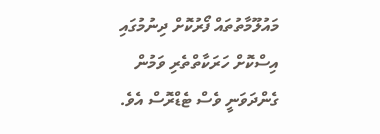މައުލޫމާތުތައް ފޯރުކޮށް ދިނުމުގައި އިސްކޮށް ހަރަކާތްތެރި ވަމުން ގެންދަވަނީ ވެސް ޓެޑްރޮސް އެވެ.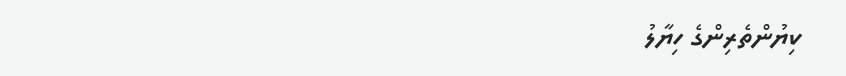ކިޔުންތެރިންގެ ހިޔާލު